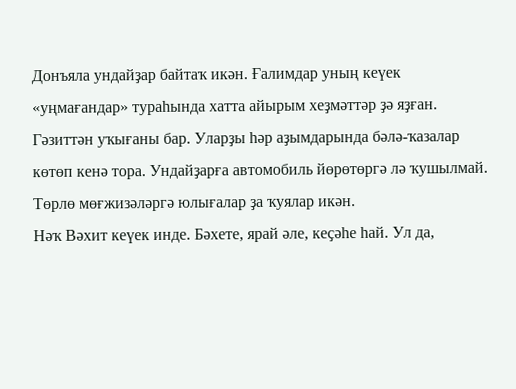Донъяла ундайҙар байтаҡ икән. Ғалимдар уның кеүек «уңмағандар» тураһында хатта айырым хеҙмәттәр ҙә яҙған. Гәзиттән уҡығаны бар. Уларҙы һәр аҙымдарында бәлә-ҡазалар көтөп кенә тора. Ундайҙарға автомобиль йөрөтөргә лә ҡушылмай. Төрлө мөғжизәләргә юлығалар ҙа ҡуялар икән.
Нәҡ Вәхит кеүек инде. Бәхете, ярай әле, кеҫәһе һай. Ул да,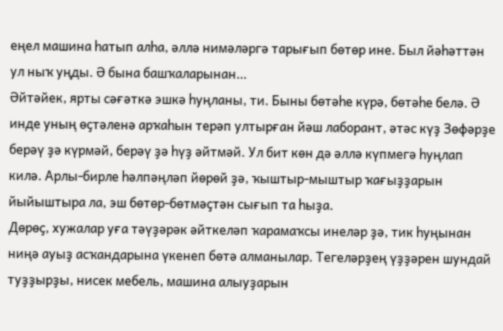еңел машина һатып алһа, әллә нимәләргә тарығып бөтөр ине. Был йәһәттән ул ныҡ уңды. Ә бына башҡаларынан…
Әйтәйек, ярты сәғәткә эшкә һуңланы, ти. Быны бөтәһе күрә, бөтәһе белә. Ә инде уның өҫтәленә арҡаһын терәп ултырған йәш лаборант, әтәс күҙ Зөфәрҙе берәү ҙә күрмәй, берәү ҙә һүҙ әйтмәй. Ул бит көн дә әллә күпмегә һуңлап килә. Арлы-бирле һәлпәңләп йөрөй ҙә, ҡыштыр-мыштыр ҡағыҙҙарын йыйыштыра ла, эш бөтөр-бөтмәҫтән сығып та һыҙа.
Дөрөҫ, хужалар уға тәүҙәрәк әйткеләп ҡарамаҡсы инеләр ҙә, тик һуңынан ниңә ауыҙ асҡандарына үкенеп бөтә алманылар. Тегеләрҙең үҙҙәрен шундай туҙҙырҙы, нисек мебель, машина алыуҙарын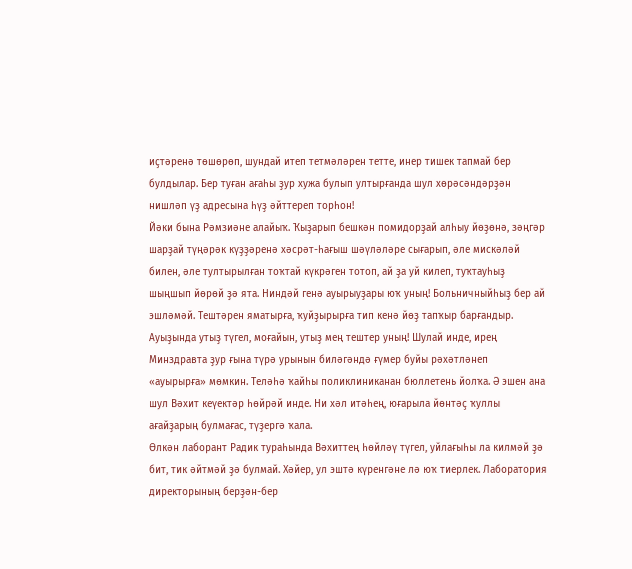иҫтәренә төшөрөп, шундай итеп тетмәләрен тетте, инер тишек тапмай бер булдылар. Бер туған ағаһы ҙур хужа булып ултырғанда шул хөрәсәндәрҙән нишләп үҙ адресына һүҙ әйттереп торһон!
Йәки бына Рәмзиәне алайыҡ. Ҡыҙарып бешкән помидорҙай алһыу йөҙөнә, зәңгәр шарҙай түңәрәк күҙҙәренә хәсрәт-һағыш шәүләләре сығарып, әле мискәләй билен, әле тултырылған тоҡтай күкрәген тотоп, ай ҙа уй килеп, туҡтауһыҙ шыңшып йөрөй ҙә ята. Ниндәй генә ауырыуҙары юҡ уның! Больничныйһыҙ бер ай эшләмәй. Тештәрен яматырға, ҡуйҙырырға тип кенә йөҙ тапҡыр барғандыр. Ауыҙында утыҙ түгел, моғайын, утыҙ мең тештер уның! Шулай инде, ирең Минздравта ҙур ғына түрә урынын биләгәндә ғүмер буйы рәхәтләнеп «ауырырға» мөмкин. Теләһә ҡайһы поликлиниканан бюллетень йолҡа. Ә эшен ана шул Вәхит кеүектәр һөйрәй инде. Ни хәл итәһең, юғарыла йөнтәҫ ҡуллы ағайҙарың булмағас, түҙергә ҡала.
Өлкән лаборант Радик тураһында Вәхиттең һөйләү түгел, уйлағыһы ла килмәй ҙә бит, тик әйтмәй ҙә булмай. Хәйер, ул эштә күренгәне лә юҡ тиерлек. Лаборатория директорының берҙән-бер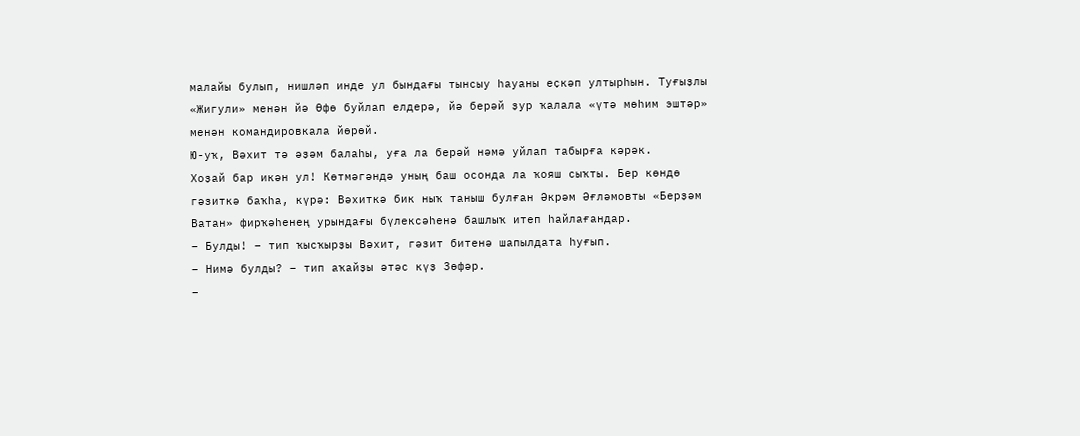малайы булып, нишләп инде ул бындағы тынсыу һауаны еҫкәп ултырһын. Туғыҙлы «Жигули» менән йә Өфө буйлап елдерә, йә берәй ҙур ҡалала «үтә мөһим эштәр» менән командировкала йөрөй.
Ю-уҡ, Вәхит тә әҙәм балаһы, уға ла берәй нәмә уйлап табырға кәрәк.
Хоҙай бар икән ул! Көтмәгәндә уның баш осонда ла ҡояш сыҡты. Бер көндө гәзиткә баҡһа, күрә: Вәхиткә бик ныҡ таныш булған Әкрәм Әғләмовты «Берҙәм Ватан» фирҡәһенең урындағы бүлексәһенә башлыҡ итеп һайлағандар.
– Булды! – тип ҡысҡырҙы Вәхит, гәзит битенә шапылдата һуғып.
– Нимә булды? – тип аҡайҙы әтәс күҙ Зөфәр.
–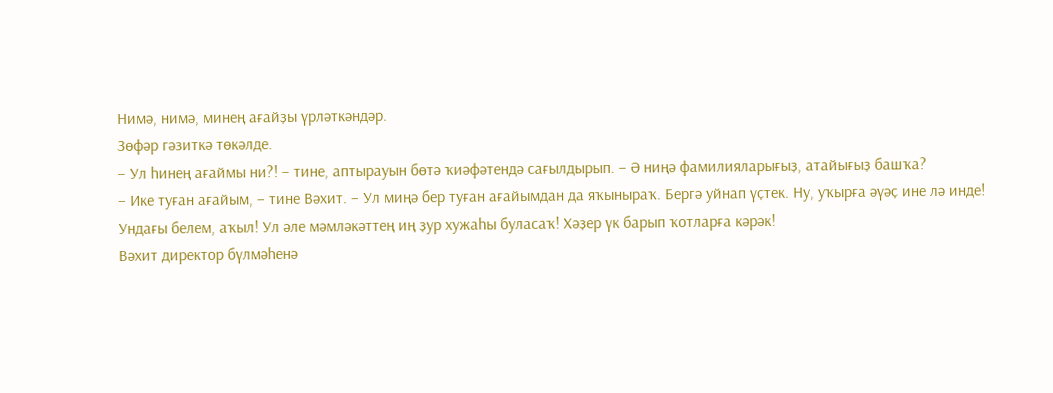Нимә, нимә, минең ағайҙы үрләткәндәр.
Зөфәр гәзиткә төкәлде.
– Ул һинең ағаймы ни?! – тине, аптырауын бөтә ҡиәфәтендә сағылдырып. – Ә ниңә фамилияларығыҙ, атайығыҙ башҡа?
– Ике туған ағайым, – тине Вәхит. – Ул миңә бер туған ағайымдан да яҡыныраҡ. Бергә уйнап үҫтек. Ну, уҡырға әүәҫ ине лә инде! Ундағы белем, аҡыл! Ул әле мәмләкәттең иң ҙур хужаһы буласаҡ! Хәҙер үк барып ҡотларға кәрәк!
Вәхит директор бүлмәһенә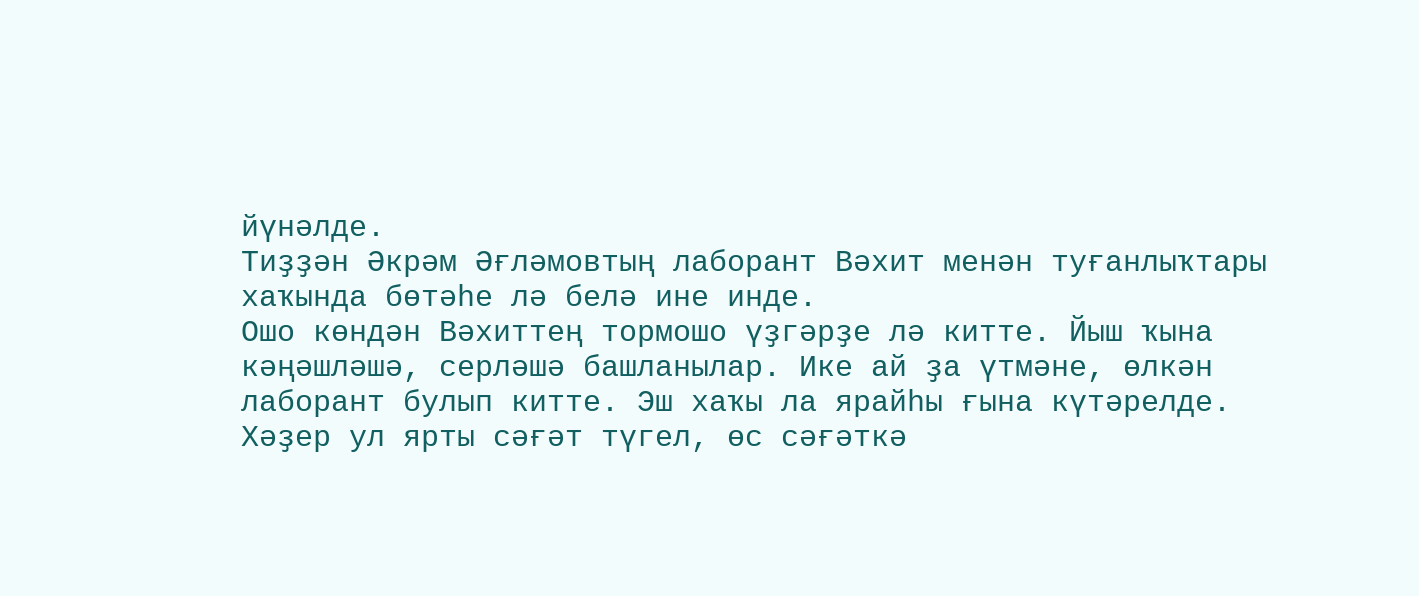йүнәлде.
Тиҙҙән Әкрәм Әғләмовтың лаборант Вәхит менән туғанлыҡтары хаҡында бөтәһе лә белә ине инде.
Ошо көндән Вәхиттең тормошо үҙгәрҙе лә китте. Йыш ҡына кәңәшләшә, серләшә башланылар. Ике ай ҙа үтмәне, өлкән лаборант булып китте. Эш хаҡы ла ярайһы ғына күтәрелде. Хәҙер ул ярты сәғәт түгел, өс сәғәткә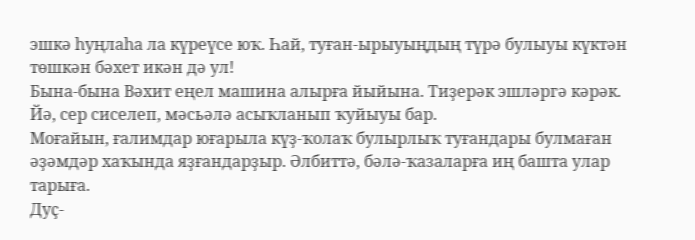эшкә һуңлаһа ла күреүсе юҡ. Һай, туған-ырыуыңдың түрә булыуы күктән төшкән бәхет икән дә ул!
Бына-бына Вәхит еңел машина алырға йыйына. Тиҙерәк эшләргә кәрәк. Йә, сер сиселеп, мәсьәлә асыҡланып ҡуйыуы бар.
Моғайын, ғалимдар юғарыла күҙ-ҡолаҡ булырлыҡ туғандары булмаған әҙәмдәр хаҡында яҙғандарҙыр. Әлбиттә, бәлә-ҡазаларға иң башта улар тарыға.
Дуҫ-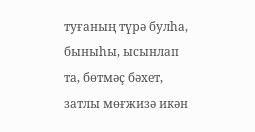туғаның түрә булһа, быныһы, ысынлап та, бөтмәҫ бәхет, затлы мөғжизә икән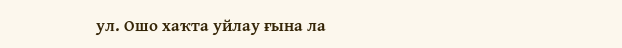ул. Ошо хаҡта уйлау ғына ла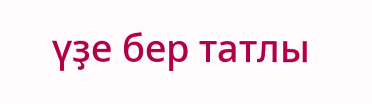үҙе бер татлы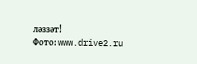ләззәт!
Фото: www.drive2.ru